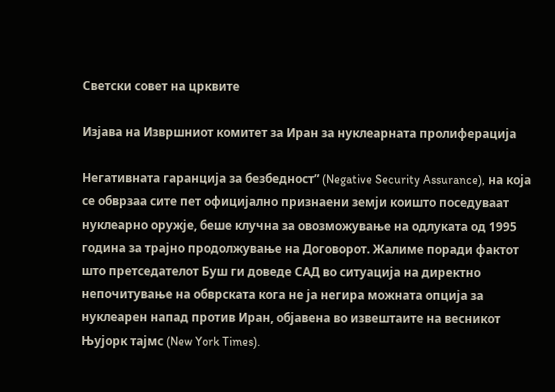Светски совет на црквите

Изјава на Извршниот комитет за Иран за нуклеарната пролиферација

Негативната гаранција за безбедност” (Negative Security Assurance), на која се обврзаа сите пет официјално признаени земји коишто поседуваат нуклеарно оружје, беше клучна за овозможување на одлуката од 1995 година за трајно продолжување на Договорот. Жалиме поради фактот што претседателот Буш ги доведе САД во ситуација на директно непочитување на обврската кога не ја негира можната опција за нуклеарен напад против Иран, објавена во извештаите на весникот Њујорк тајмс (New York Times).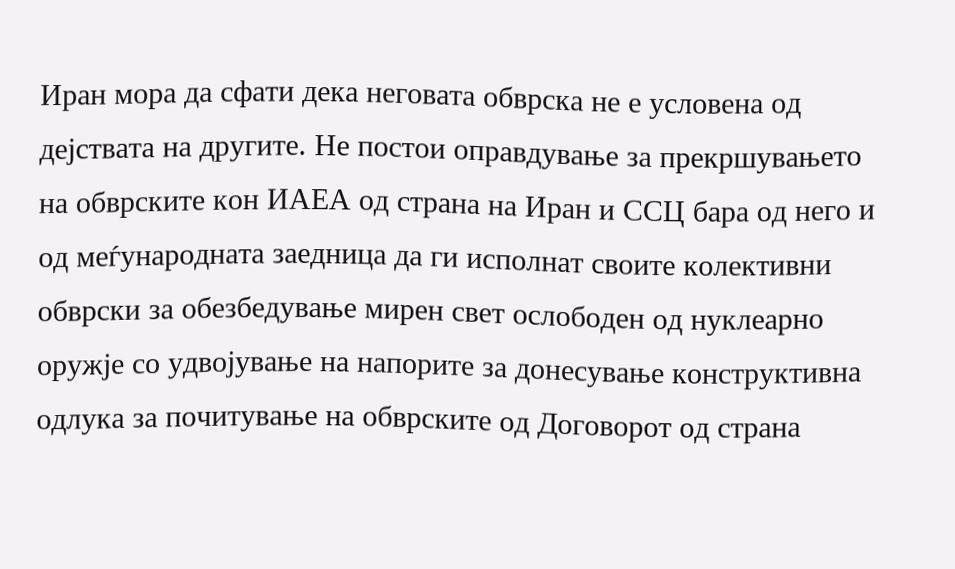Иран мора да сфати дека неговата обврска не е условена од дејствата на другите. Не постои оправдување за прекршувањето на обврските кон ИАЕА од страна на Иран и ССЦ бара од него и од меѓународната заедница да ги исполнат своите колективни обврски за обезбедување мирен свет ослободен од нуклеарно оружје со удвојување на напорите за донесување конструктивна одлука за почитување на обврските од Договорот од страна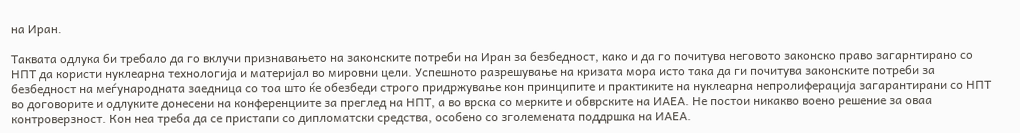на Иран.

Таквата одлука би требало да го вклучи признавањето на законските потреби на Иран за безбедност, како и да го почитува неговото законско право загарнтирано со НПТ да користи нуклеарна технологија и материјал во мировни цели. Успешното разрешување на кризата мора исто така да ги почитува законските потреби за безбедност на меѓународната заедница со тоа што ќе обезбеди строго придржување кон принципите и практиките на нуклеарна непролиферација загарантирани со НПТ во договорите и одлуките донесени на конференциите за преглед на НПТ, а во врска со мерките и обврските на ИАЕА. Не постои никакво воено решение за оваа контроверзност. Кон неа треба да се пристапи со дипломатски средства, особено со зголемената поддршка на ИАЕА.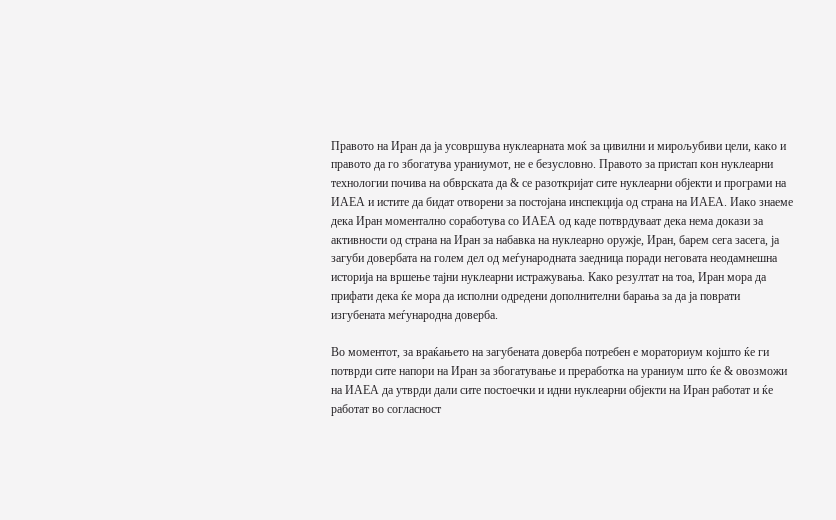Правото на Иран да ја усовршува нуклеарната моќ за цивилни и мирољубиви цели, како и правото да го збогатува ураниумот, не е безусловно. Правото за пристап кон нуклеарни технологии почива на обврската да & се разоткријат сите нуклеарни објекти и програми на ИАЕА и истите да бидат отворени за постојана инспекција од страна на ИАЕА. Иако знаеме дека Иран моментално соработува со ИАЕА од каде потврдуваат дека нема докази за активности од страна на Иран за набавка на нуклеарно оружје, Иран, барем сега засега, ја загуби довербата на голем дел од меѓународната заедница поради неговата неодамнешна историја на вршење тајни нуклеарни истражувања. Како резултат на тоа, Иран мора да прифати дека ќе мора да исполни одредени дополнителни барања за да ја поврати изгубената меѓународна доверба.

Во моментот, за враќањето на загубената доверба потребен е мораториум којшто ќе ги потврди сите напори на Иран за збогатување и преработка на ураниум што ќе & овозможи на ИАЕА да утврди дали сите постоечки и идни нуклеарни објекти на Иран работат и ќе работат во согласност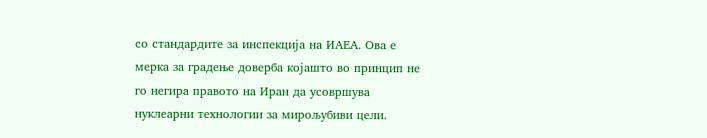со стандардите за инспекција на ИАЕА. Ова е мерка за градење доверба којашто во принцип не го негира правото на Иран да усовршува нуклеарни технологии за мирољубиви цели.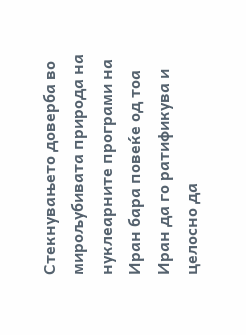Стекнувањето доверба во мирољубивата природа на нуклеарните програми на Иран бара повеќе од тоа Иран да го ратификува и целосно да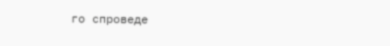го спроведе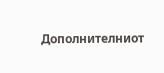Дополнителниот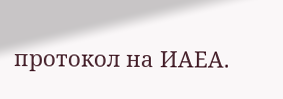протокол на ИАЕА.